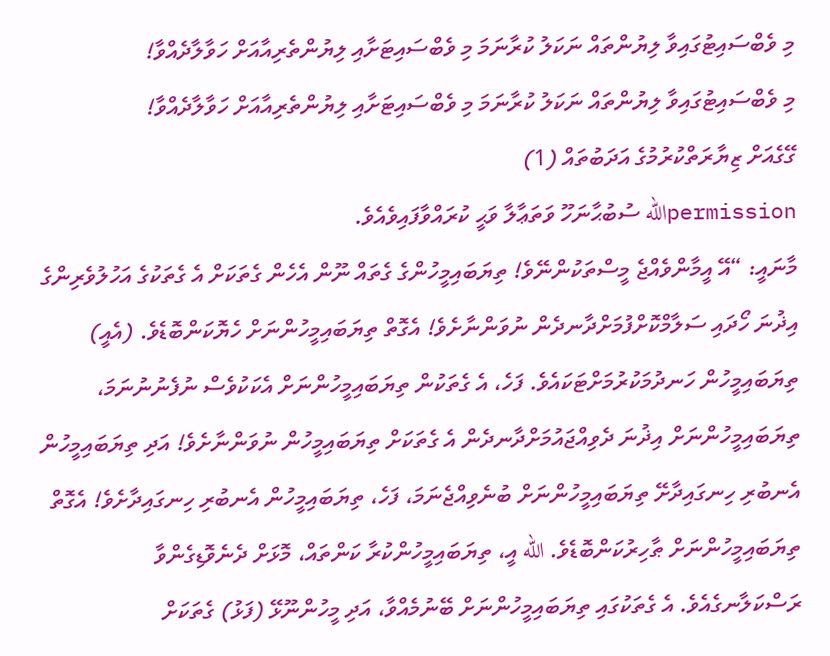މި ވެބްސައިޓުގައިވާ ލިޔުންތައް ނަކަލު ކުރާނަމަ މި ވެބްސައިޓަށާއި ލިޔުންތެރިއާއަށް ހަވާލާދެއްވާ!
މި ވެބްސައިޓުގައިވާ ލިޔުންތައް ނަކަލު ކުރާނަމަ މި ވެބްސައިޓަށާއި ލިޔުންތެރިއާއަށް ހަވާލާދެއްވާ!
ގޭގެއަށް ޒިޔާރަތްކުރުމުގެ އަދަބުތައް (1)
permissionالله ސުބުޙާނަހޫ ވަތަޢާލާ ވަޙީ ކުރައްވާފައިވެއެވެ.
މާނައީ: “އޭ އީމާންވެއްޖެ މީސްތަކުންނޭވެ! ތިޔަބައިމީހުންގެ ގެތައް ނޫން އެހެން ގެތަކަށް އެ ގެތަކުގެ އަހުލުވެރިންގެ އިޛުނަ ހޯދައި ސަލާމްކޮށްފުމަށްދާނދެން ނުވަންނާށެވެ! އެގޮތް ތިޔަބައިމީހުންނަށް ހެޔޮކަންބޮޑެވެ. (އެއީ) ތިޔަބައިމީހުން ހަނދުމަކުރުމަށްޓަކައެވެ. ފަހެ، އެ ގެތަކުން ތިޔަބައިމީހުންނަށް އެކަކުވެސް ނުފެނުނުނަމަ، ތިޔަބައިމީހުންނަށް އިޛުނަ ދެވިއްޖައުމަށްދާނދެން އެ ގެތަކަށް ތިޔަބައިމީހުން ނުވަންނާށެވެ! އަދި ތިޔަބައިމީހުން އެނބުރި ހިނގައިދާށޭ ތިޔަބައިމީހުންނަށް ބުނެވިއްޖެނަމަ، ފަހެ، ތިޔަބައިމީހުން އެނބުރި ހިނގައިދާށެވެ! އެގޮތް ތިޔަބައިމީހުންނަށް ޠާހިރުކަންބޮޑެވެ. الله އީ، ތިޔަބައިމީހުންކުރާ ކަންތައް، މޮޅަށް ދެނެވޮޑިގެންވާ ރަސްކަލާނގެއެވެ. އެ ގެތަކުގައި ތިޔަބައިމީހުންނަށް ބޭނުމެއްވާ، އަދި މީހުންނޫޅޭ (ފަޅު) ގެތަކަށް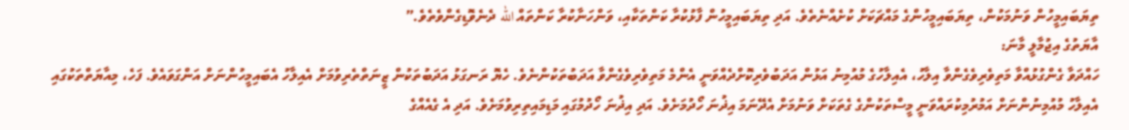ތިޔަބައިމީހުން ވަނުމަކުން، ތިޔަބައިމީހުންގެ މައްޗަކަށް ކުށެއްނެތެވެ. އަދި ތިޔަބައިމީހުން ފާޅުކުރާ ކަންތަކާއި، ވަންހަނާކުރާ ކަންތައް الله ދެނެވޮޑިގެންވެތެވެ.”
އާޔަތުގެ އިޖުމާލީ މާނަ:
ހައްދަވާ ގެންގުޅުއްވާ މަތިވެރިވެގެންވާ އިލާހު، އެއިލާހުގެ މުއުމިނު އަޅުން އަދަބުވެރިކޮށްދެއްވަނީ އެންމެ މަތިވެރިވެގެންވާ އަދަބުތަކުންނެވެ. ހެޔޮ ރަނގަޅު އަދަބުތަކުން ޒީނަތްތެރިވުމަށް އެއިލާހު އެބައިމީހުންނަށް އަންގަވައެވެ. ފަހެ، މިއާޔަތްތަކުގައި އެއިލާހު މުއުމިނުންނަށް އަމުރުމިކުރައްވަނީ މީސްތަކުންގެ ގެތަކަށް ވަނުމަށް އެދޭނަމަ އިޛުނަ ހޯދުމަށެވެ. އަދި އިޛުނަ ހޯދުމުގައި މަޑިމައިތިރިވުމަށެވެ. އަދި އެ ގެއެއްގެ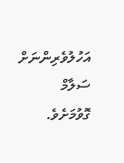އަހުލުވެރިންނަށް ސަލާމް ގޮވުމަށެވެ.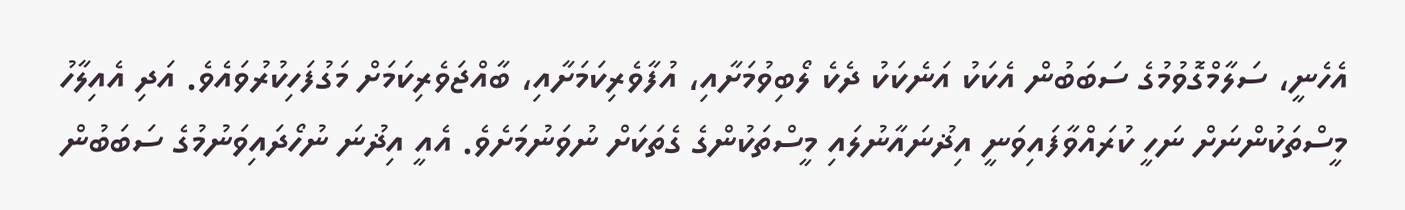އެހެނީ، ސަލާމްގޮވުމުގެ ސަބަބުން އެކަކު އަނެކަކު ދެކެ ލޯބިވުމަށާއި، އުފާވެރިކަމަށާއި، ބާއްޖަވެރިކަމަށް މަގުފަހިކުރުވައެވެ. އަދި އެއިލާހު މީސްތަކުންނަށް ނަހީ ކުރައްވާފައިވަނީ އިޛުނައާނުލައި މީސްތަކުންގެ ގެތަކަށް ނުވަނުމަށެވެ. އެއީ އިޛުނަ ނުހޯދައިވަނުމުގެ ސަބަބުން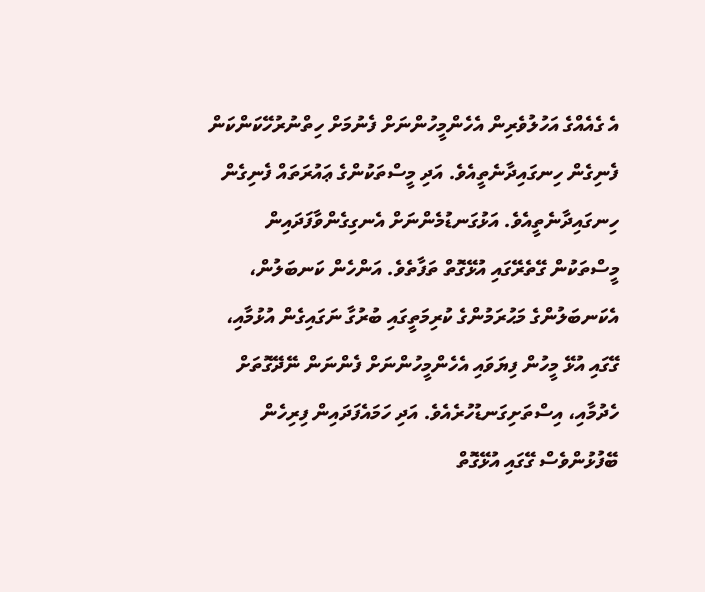އެ ގެއެއްގެ އަހުލުވެރިން އެހެންމީހުންނަށް ފެނުމަށް ހިތްނުރުހޭކަންކަން ފެނިގެން ހިނގައިދާނެތީއެވެ. އަދި މީސްތަކުންގެ ޢައުރަތައް ފެނިގެން ހިނގައިދާނެތީއެވެ. އަޅުގަނޑުމެންނަށް އެނގިގެންވާފަދައިން މީސްތަކުން ގޭތެރޭގައި އުޅޭގޮތް ތަފާތެވެ. އަންހެން ކަނބަލުން، އެކަނބަލުންގެ މަޙުރަމުންގެ ކުރިމަތީގައި ބުރުގާ ނަގައިގެން އުޅުމާއި، ގޭގައި އުޅޭ މީހުން ފިޔަވައި އެހެންމީހުންނަށް ފެންނަން ނޭދޭގޮތަށް ހެދުމާއި، އިސްތަށިގަނޑުހުރެއެވެ. އަދި ހަމައެފަދައިން ފިރިހެން ބޭފުޅުންވެސް ގޭގައި އުޅޭގޮތް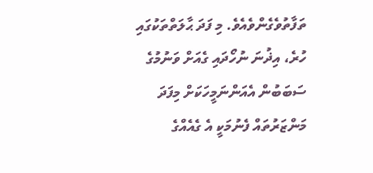ތަފާތުވެގެންވެއެވެ. މި ފަދަ ޙާލަތްތަކުގައި ހުރެ، އިޛުނަ ނުހޯދައި ގެއަށް ވަނުމުގެ ސަބަބުން އެއަންނަމީހަކަށް މިފަދަ މަންޒަރުތައް ފެނުމަކީ އެ ގެއެއްގެ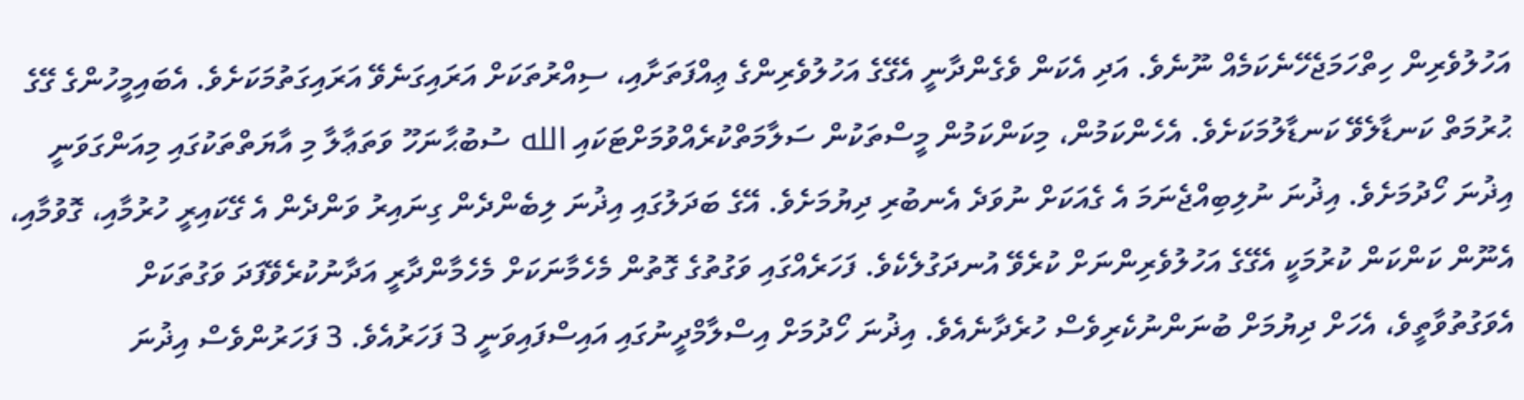އަހުލުވެރިން ހިތްހަމަޖެހޭނެކަމެއް ނޫނެވެ. އަދި އެކަން ވެގެންދާނީ އެގޭގެ އަހުލުވެރިންގެ ޢިއްފަތަށާއި، ސިއްރުތަކަށް އަރައިގަނެވޭ އަރައިގަތުމަކަށެވެ. އެބައިމީހުންގެ ގޭގެ ޙުރުމަތް ކަނޑާލެވޭ ކަނޑާލުމަކަށެވެ. އެހެންކަމުން، މިކަންކަމުން މީސްތަކުން ސަލާމަތްކުރެއްވުމަށްޓަކައި الله ސުބުޙާނަހޫ ވަތަޢާލާ މި އާޔަތްތަކުގައި މިއަންގަވަނީ އިޛުނަ ހޯދުމަށެވެ. އިޛުނަ ނުލިބިއްޖެނަމަ އެ ގެއަކަށް ނުވަދެ އެނބުރި ދިޔުމަށެވެ. އޭގެ ބަދަލުގައި އިޛުނަ ލިބެންދެން ގިނައިރު ވަންދެން އެ ގޭކައިރީ ހުރުމާއި، ގޮވުމާއި، އެނޫން ކަންކަން ކުރުމަކީ އެގޭގެ އަހުލުވެރިންނަށް ކުރެވޭ އުނދަގުލެކެވެ. ފަހަރެއްގައި ވަގުތުގެ ގޮތުން މެހެމާނަކަށް މެހެމާންދާރީ އަދާނުކުރެވޭފަދަ ވަގުތަކަށް އެވަގުތުވާތީވެ، އެހަށް ދިޔުމަށް ބުނަންނުކެރިވެސް ހުރެދާނެއެވެ. އިޛުނަ ހޯދުމަށް އިސްލާމްދީނުގައި އައިސްފައިވަނީ 3 ފަހަރުއެވެ. 3 ފަހަރުންވެސް އިޛުނަ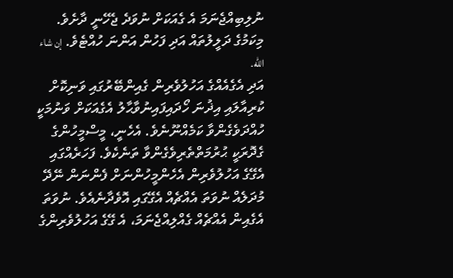ނުލިބިއްޖެނަމަ އެ ގެއަކަށް ނުވަދެ ޖެހޭނީ ދާށެވެ. މިކަމުގެ ދަލީލުތައް އަދި ފަހުން އަންނަ ހުއްޓެވެ. إن شاء الله.
އަދި އެގެއެއްގެ އަހުލުވެރިން ގެއިންބޭރުގައި ވަނިކޮށް ކުރިއާލައި އިޛުނަ ހޯދައިފައިނުވާޙާލު އެގެއަކަށް ވަނުމަކީ ހުއްދަވެގެންވާ ކަމެއްނޫނެވެ. އެހެނީ، މީސްމީހުންގެ ގެދޮރަކީ ޙުރުމަތްތެރިވެގެންވާ ތަނެކެވެ. ފަހަރެއްގައި އެގޭގެ އަހުލުވެރިން އެހެންމީހުންނަށް ފެންނަން ނޭދޭ މުދަލެއް ނުވަތަ އެއްޗެއް އެގޭގައި އޮވެދާނެއެވެ. ނުވަތަ އެގެއިން އެއްޗެއް ގެއްލިއްޖެނަމަ، އެ ގޭގެ އަހުލުވެރިންގެ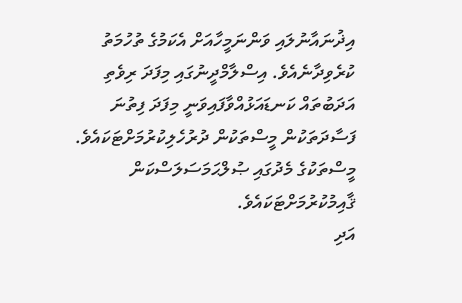އިޛުނައާނުލައި ވަންނަމީހާއަށް އެކަމުގެ ތުހުމަތު ކުރެވިދާނެއެވެ. އިސްލާމްދީނުގައި މިފަދަ ރިވެތި އަދަބުތައް ކަނޑައަޅުއްވާފައިވަނީ މިފަދަ ފިތުނަ ފަސާދަތަކުން މީސްތަކުން ދުރުހެލިކުރުމަށްޓަކައެވެ. މީސްތަކުގެ މެދުގައި ޞުލްޙަމަސަލަސްކަން ޤާއިމުކުރުމަށްޓަކައެވެ.
އަދި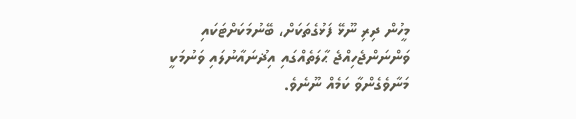މީހުން ދިރި ނޫޅޭ ފަޅުގެތަކަށް، ބޭނުމަކަށްޓަކައި ވަންނަންޖެހިއްޖެ ޙާލަތެއްގައި އިޛުނައާނުލައި ވަނުމަކީ މަނާވެގެންވާ ކަމެއް ނޫނެވެ.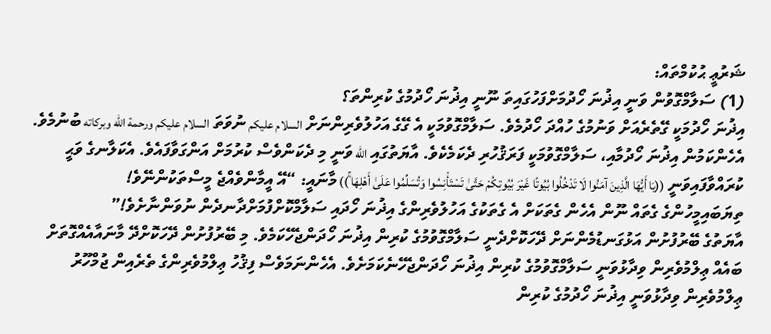ޝަރުޢީ ޙުކުމްތައް:
(1) ސަލާމްގޮވުން ވަނީ އިޛުނަ ހޯދުމަށްފަހުގައިތަ ނޫނީ އިޛުނަ ހޯދުމުގެ ކުރިންތަ؟
އިޛުނަ ހޯދުމަކީ ގޭތެރެއަށް ވަނުމުގެ ހުއްދަ ހޯދުމެވެ. ސަލާމްގޮވުމަކީ އެ ގޭގެ އަހުލުވެރިންނަށް السلام عليكم ނުވަތަ السلام عليكم ورحمة الله وبركاته ބުނުމެވެ. އެހެންކަމުން އިޛުނަ ހޯދުމާއި، ސަލާމްގޮވުމަކީ ފަރަޤުހުރި ދެކަމެކެވެ. އާޔަތުގައި الله ވަނީ މި ދެކަންވެސް ކުރުމަށް އަންގަވާފައެވެ. އެކަލާނގެ ވަޙީ ކުރައްވާފައިވަނީ ((يَا أَيُّهَا الَّذِينَ آمَنُوا لَا تَدْخُلُوا بُيُوتًا غَيْرَ‌ بُيُوتِكُمْ حَتَّىٰ تَسْتَأْنِسُوا وَتُسَلِّمُوا عَلَىٰ أَهْلِهَا ۚ)) މާނައީ: “އޭ އީމާންވެއްޖެ މީސްތަކުންނޭވެ! ތިޔަބައިމީހުންގެ ގެތައް ނޫން އެހެން ގެތަކަށް އެ ގެތަކުގެ އަހުލުވެރިންގެ އިޛުނަ ހޯދައި ސަލާމްކޮށްފުމަށްދާނދެން ނުވަންނާށެވެ!”
އާޔަތުގެ ބޭރުފުށުން އަޅުގަނޑުމެންނަށް ދޭހަކޮށްދެނީ ސަލާމްގޮވުމުގެ ކުރިން އިޛުނަ ހޯދަންޖެހޭކަމެވެ. މި ބޭރުފުށުން ދޭހަކޮށްދޭ މާނައާއެއްގޮތަށް ބައެއް ޢިލްމުވެރިން ވިދާޅުވަނީ ސަލާމްގޮވުމުގެ ކުރިން އިޛުނަ ހޯދަންޖެހޭނެކަމަށެވެ. އެހެންނަމަވެސް ފިޤުހު ޢިލްމުވެރިންގެ ތެރެއިން ޖުމްހޫރު ޢިލްމުވެރިން ވިދާޅުވަނީ އިޛުނަ ހޯދުމުގެ ކުރިން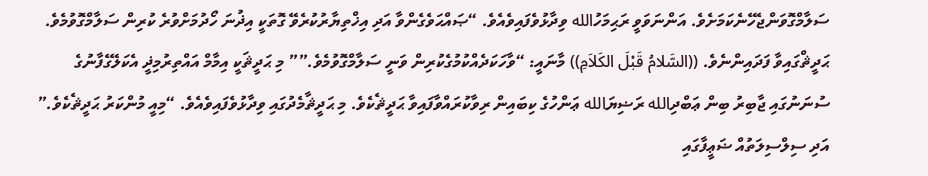ސަލާމްގޮވަންޖެހޭނެކަމަށެވެ. އަންނަވަވީ ރަޙިމަހުالله ވިދާޅުވެފައިވެއެވެ. “ޞައްޙަވެގެންވާ އަދި އިޚްތިޔާރުކުރެވޭ ގޮތަކީ އިޛުނަ ހޯދުމަށްވުރެ ކުރިން ސަލާމްގޮވުމެވެ. ޙަދީޘްގައިވާ ފަދައިންނެވެ. ((السَّلامُ قَبْلَ الكَلاَمِ)) މާނައީ: “ވާހަކަދެއްކުމުގެކުރިން ވަނީ ސަލާމްގޮވުމެވެ.”” މި ޙަދީޘަކީ އިމާމް އައްތިރުމިޛީ އެކަލޭގެފާނުގެ ސުނަނުގައި ޖާބިރު ބިން ޢަބްދިالله ރަޟިޔަالله ޢަންހުގެ ކިބައިން ރިވާކުރައްވާފައިވާ ޙަދީޘެކެވެ. މި ޙަދީޘާމެދުގައި ވިދާޅުވެފައިވެއެވެ. “މިއީ މުންކަރު ޙަދީޘެކެވެ.” އަދި ސިލްސިލަތުއް ޟަޢީފާގައި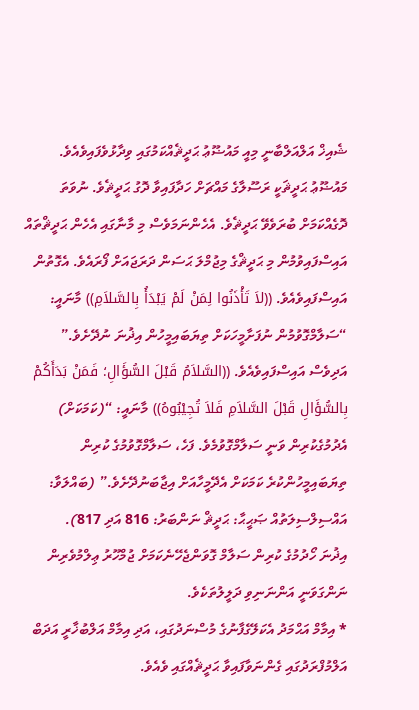ޝެއިޚް އަލްއަލްބާނީ މިއީ މައުޟޫޢު ޙަދީޘެއްކަމުގައި ވިދާޅުވެފައިވެއެވެ. މައުޟޫޢު ޙަދީޘަކީ ރަސޫލާގެ މައްޗަށް ހަދާފައިވާ ދޮގު ޙަދީޘެވެ. ނުވަތަ ދޮގެއްކަމަށް ބުރަވެވޭ ޙަދީޘެވެ. އެހެންނަމަވެސް މި މާނާގައި އެހެން ޙަދީޘްތައް އައިސްފައިވުމުން މި ޙަދީޘްގެ މިޖުމްލަ ޙަސަން ދަރަޖައަށް ފޯރައެވެ. އެގޮތުން އައިސްފައިވެއެވެ. ((لاَ تَأْذَنُوا لِمَنْ لَمْ يَبْدَأُ بِالسَّلاَمِ)) މާނައީ: “ސަލާމްގޮވުމުން ނުފަށާމީހަކަށް ތިޔަބައިމީހުން އިޛުނަ ނުދޭށެވެ.” އަދިވެސް އައިސްފައިވެއެވެ. ((السَّلاَمُ قَبْلَ السُّؤَالِ؛ فَمَنْ بَدَأَكُمْ بِالسُّؤَالِ قَبْلَ السَّلاَمِ فَلاَ تُجِيْبُوهُ)) މާނައީ: “(ކަމަކަށް) އެދުމުގެކުރިން ވަނީ ސަލާމްގޮވުމެވެ. ފަހެ، ސަލާމްގޮވުމުގެ ކުރިން ތިޔަބައިމީހުންކުރެ ކަމަކަށް އެދޭމީހާއަށް އިޖާބަނުދޭށެވެ.” (ބައްލަވާ: އައްސިލްސިލަތުއް ޞަޙީޙާ: ޙަދީޘް ނަންބަރު: 816 އަދި 817).
އިޛުނަ ހޯދުމުގެ ކުރިން ސަލާމް ގޮވަންޖެހޭނެކަމަށް ޖުމްހޫރު ޢިލްމުވެރިން ނަންގަވަނީ އަންނަނިވި ދަލީލުތަކެވެ.
* އިމާމް އަޙްމަދު އެކަލޭގެފާނުގެ މުސްނަދުގައި، އަދި އިމާމް އަލްބުޚާރީ އަދަބް އަލްމުފްރަދުގައި ގެންނަވާފައިވާ ޙަދީޘެއްގައި ވެއެވެ.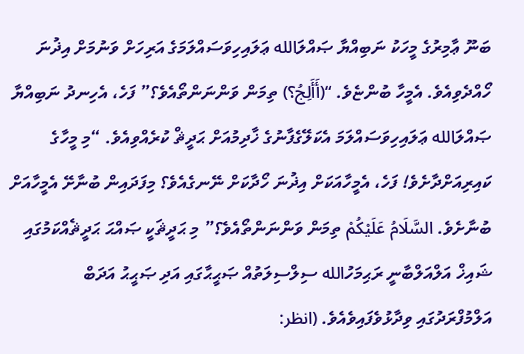ބަނޫ ޢާމިރުގެ މީހަކު ނަބިއްޔާ ޞައްލަالله ޢަލައިހިވަސައްލަމަގެ އަރިހަށް ވަނުމަށް އިޛުނަ ހޯއްދެވިއެވެ. އެމީހާ ބުންޏެވެ. “(أَأَلِجُ؟) ތިމަން ވަންނަންތޯއެވެ؟” ފަހެ، އެހިނދު ނަބިއްޔާ ޞައްލަالله ޢަލައިހިވަސައްލަމަ އެކަލޭގެފާނުގެ ޚާދިމުއަށް ޙަދީޘް ކުރެއްވިއެވެ. “މި މީހާގެ ކައިރިއަށްދާށެވެ! ފަހެ، އެމީހާއަކަށް އިޛުނަ ހޯދާކަށް ނޭނގެއެވެ؟ މިފަދައިން ބުނާށޭ އެމީހާއަށް ބުނާށެވެ. السَّلَامُ عَلَيْكُمْ ތިމަން ވަންނަންތޯއެވެ؟” މި ޙަދީޘަކީ ޞައްޙަ ޙަދީޘެއްކަމުގައި ޝައިޚް އަލްއަލްބާނީ ރަޙިމަހުالله ސިލްސިލަތުއް ޞަޙީޙާގައި އަދި ޞަޙީޙު އަދަބް އަލްމުފްރަދުގައި ވިދާޅުވެފައިވެއެވެ. (انظر: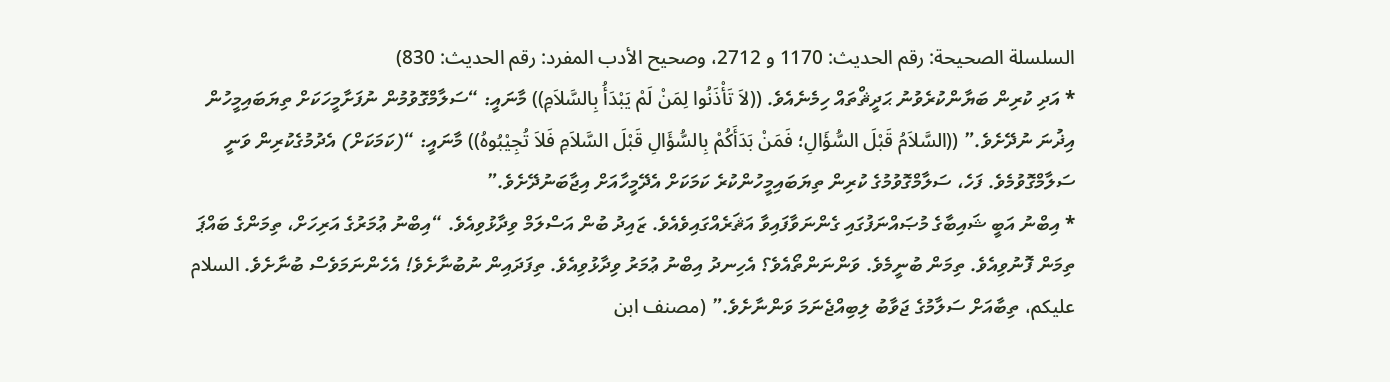السلسلة الصحيحة: رقم الحديث: 1170 و 2712، وصحيح الأدب المفرد: رقم الحديث: 830)
* އަދި ކުރިން ބަޔާންކުރެވުނު ޙަދީޘްތައް ހިމެނެއެވެ. ((لاَ تَأْذَنُوا لِمَنْ لَمْ يَبْدَأُ بِالسَّلاَمِ)) މާނައީ: “ސަލާމްގޮވުމުން ނުފަށާމީހަކަށް ތިޔަބައިމީހުން އިޛުނަ ނުދޭށެވެ.” ((السَّلاَمُ قَبْلَ السُّؤَالِ؛ فَمَنْ بَدَأَكُمْ بِالسُّؤَالِ قَبْلَ السَّلاَمِ فَلاَ تُجِيْبُوهُ)) މާނައީ: “(ކަމަކަށް) އެދުމުގެކުރިން ވަނީ ސަލާމްގޮވުމެވެ. ފަހެ، ސަލާމްގޮވުމުގެ ކުރިން ތިޔަބައިމީހުންކުރެ ކަމަކަށް އެދޭމީހާއަށް އިޖާބަނުދޭށެވެ.”
* އިބްނު އަބީ ޝައިބާގެ މުޞައްނަފުގައި ގެންނަވާފައިވާ އަޘަރެއްގައިވެއެވެ. ޒައިދު ބުން އަސްލަމް ވިދާޅުވިއެވެ. “އިބްނު ޢުމަރުގެ އަރިހަށް، ތިމަންގެ ބައްޕަ ތިމަން ފޮނުވިއެވެ. ތިމަން ބުނީމެވެ. ވަންނަންތޯއެވެ؟ އެހިނދު އިބްނު ޢުމަރު ވިދާޅުވިއެވެ. ތިފަދައިން ނުބުނާށެވެ! އެހެންނަމަވެސް ބުނާށެވެ. السلام عليكم، ތިބާއަށް ސަލާމުގެ ޖަވާބު ލިބިއްޖެނަމަ ވަންނާށެވެ.” (مصنف ابن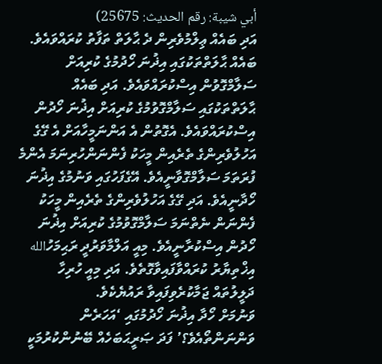أبي شيبة: رقم الحديث: 25675)
އަދި ބައެއް ޢިލްމުވެރިން ދެ ޙާލަތް ތަފާތު ކުރައްވައެވެ. ބައެއް ޙާލަތްތަކުގައި އިޛުނަ ހޯދުމުގެ ކުރިއަށް ސަލާމްގޮވުން އިސްކުރައްވައެވެ. އަދި ބައެއް ޙާލަތްތަކުގައި ސަލާމްގޮވުމުގެ ކުރިއަށް އިޛުނަ ހޯދުން އިސްކުރައްވައެވެ. އެގޮތުން އެ އަންނަމީހާއަށް އެ ގޭގެ އަހުލުވެރިންގެ ތެރެއިން މީހަކު ފެންނަންހުރިނަމަ އެންމެ ފުރަތަމަ ސަލާމްގޮވާނީއެވެ. އޭގެފަހުގައި ވަނުމުގެ އިޛުނަ ހޯދާނީއެވެ. އަދި ގޭގެ އަހުލުވެރިންގެ ތެރެއިން މީހަކު ފެންނަން ނެތްނަމަ ސަލާމްގޮވުމުގެ ކުރިއަށް އިޛުނަ ހޯދުން އިސްކުރާނީއެވެ. މިއީ އަލްމާވަރުދީ ރަޙިމަހުالله އިޚްތިޔާރު ކުރައްވާފައިވާގޮތެވެ. އަދި މިއީ ހުރިހާ ދަލީލުތައް ޖަމާކުރެވިފައިވާ ރައުޔެކެވެ.
ވަނުމަށް ހޯދާ އިޛުނަ ހޯދުމުގައި ‘އަހަރެން ވަންނަންތޯއެވެ؟’ ފަދަ ޞަރީޙަބަހެއް ބޭނުންކުރުމަކީ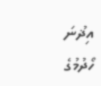އިޛުނަ ހޯދުމުގެ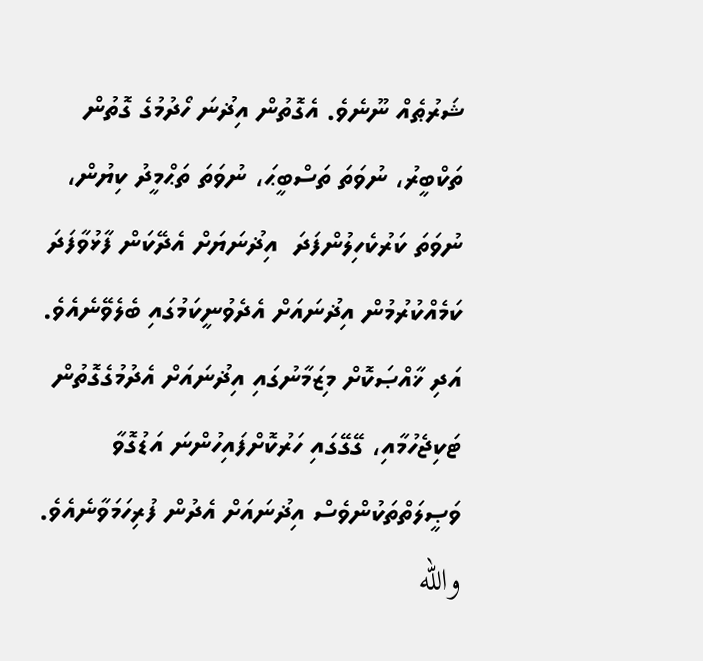ޝަރުޠެއް ނޫނެވެ. އެގޮތުން އިޛުނަ ހޯދުމުގެ ގޮތުން ތަކްބީރު، ނުވަތަ ތަސްބީޙަ، ނުވަތަ ތަޙްމީދު ކިޔުން، ނުވަތަ ކަރުކެހިލުންފަދަ  އިޛުނަޔަށް އެދޭކަން ފާޅުވާފަދަ ކަމެއްކުރުމުން އިޛުނައަށް އެދެވުނީކަމުގައި ބެލެވޭނެއެވެ. އަދި ޚާއްޞަކޮށް މިޒަމާނުގައި އިޛުނައަށް އެދުމުގެގޮތުން ޓަކިޖެހުމާއި، ގޭގޭގައި ހަރުކޮށްފައިހުންނަ އަޑުގޮވާ ވަޞީލަތްތަކުންވެސް އިޛުނައަށް އެދުން ފުރިހަމަވާނެއެވެ. والله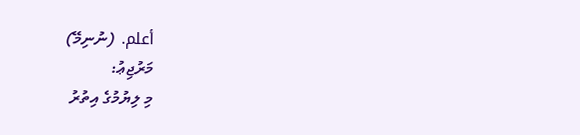أعلم. (ނުނިމޭ)
މަރުޖިޢު:
މި ލިޔުމުގެ އިތުރު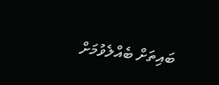ބައިތަށް ބެއްލެވުމަށް